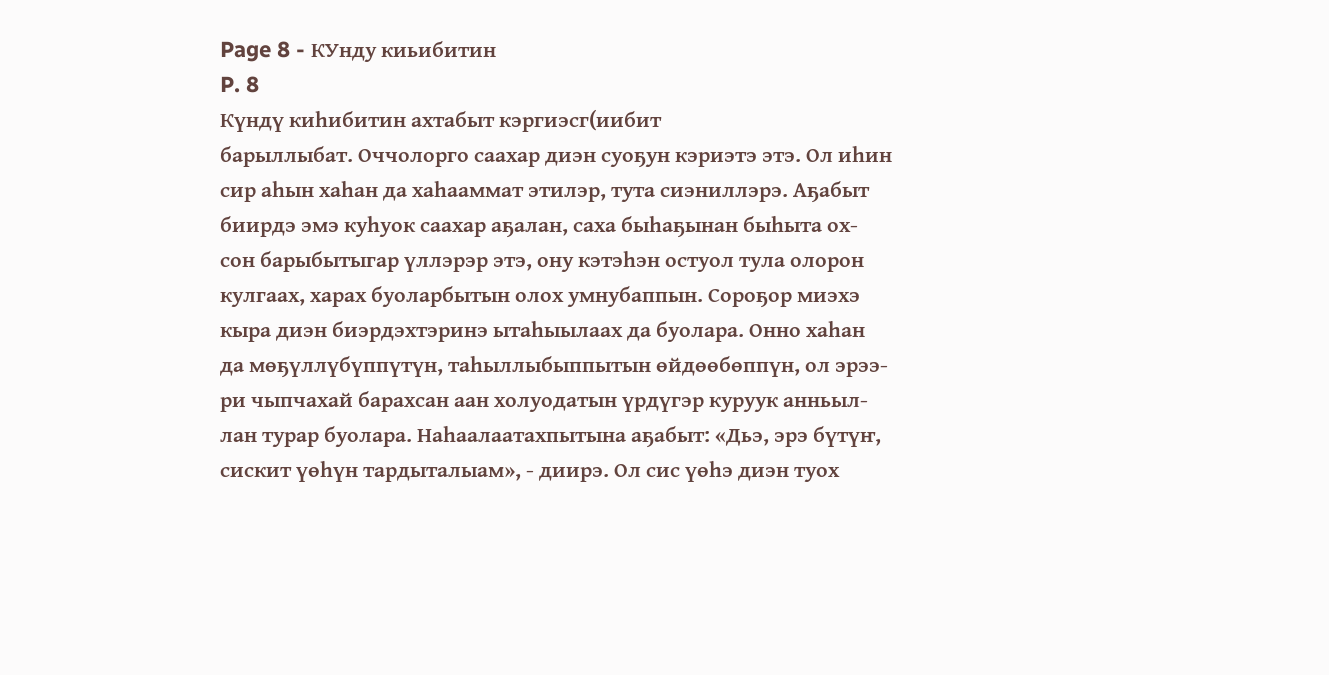Page 8 - КУнду киьибитин
P. 8
Күндү киһибитин ахтабыт кэргиэсг(иибит
барыллыбат. Оччолорго саахар диэн суоҕун кэриэтэ этэ. Ол иһин
сир аһын хаһан да хаһааммат этилэр, тута сиэниллэрэ. Аҕабыт
биирдэ эмэ куһуок саахар аҕалан, саха быһаҕынан быһыта ох-
сон барыбытыгар үллэрэр этэ, ону кэтэһэн остуол тула олорон
кулгаах, харах буоларбытын олох умнубаппын. Сороҕор миэхэ
кыра диэн биэрдэхтэринэ ытаһыылаах да буолара. Онно хаһан
да мөҕүллүбүппүтүн, таһыллыбыппытын өйдөөбөппүн, ол эрээ-
ри чыпчахай барахсан аан холуодатын үрдүгэр куруук анньыл-
лан турар буолара. Наһаалаатахпытына аҕабыт: «Дьэ, эрэ бүтүҥ,
сискит үөһүн тардыталыам», - диирэ. Ол сис үөһэ диэн туох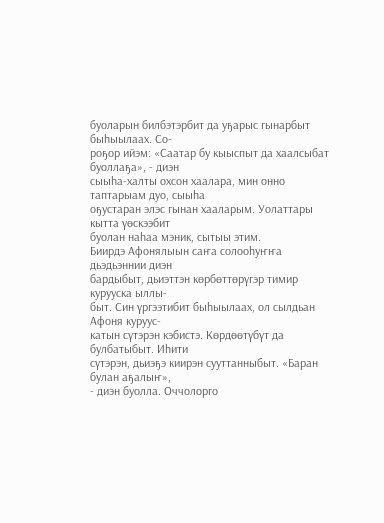буоларын билбэтэрбит да уҕарыс гынарбыт быһыылаах. Со-
роҕор ийэм: «Саатар бу кыыспыт да хаалсыбат буоллаҕа», - диэн
сыыһа-халты охсон хаалара, мин онно таптарыам дуо, сыыһа
оҕустаран элэс гынан хааларым. Уолаттары кытта үөскээбит
буолан наһаа мэник, сытыы этим.
Биирдэ Афонялыын саҥа солооһуҥҥа дьэдьэннии диэн
бардыбыт, дьиэттэн көрбөттөрүгэр тимир курууска ыллы-
быт. Син үргээтибит быһыылаах, ол сылдьан Афоня куруус-
катын сүтэрэн кэбистэ. Көрдөөтүбүт да булбатыбыт. Иһити
сүтэрэн, дьиэҕэ киирэн сууттанныбыт. «Баран булан аҕалыҥ»,
- диэн буолла. Оччолорго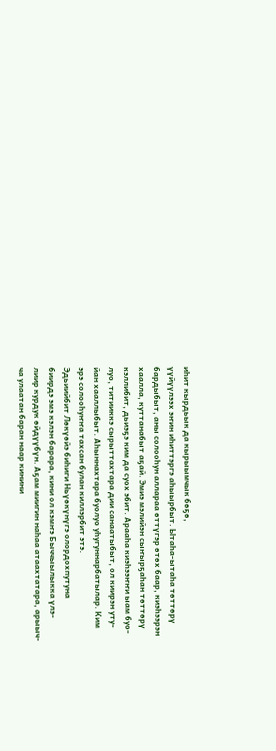иһит кырдьык да кырыымчык бөҕө,
үүйүүлээх эҥин иһиттэргэ аһыырбыт. Ытаһа-ытаһа төттөрү
бардыбыт, аны солооһун аллараа өттүгэр өтөх баар, киэһээрэн
хаалла, куттанабыт аҕай. Эмиэ мэлийэн сыҥырҕаһан төттөрү
кэллибит, дьиэҕэ ким да суох эбит. Арааһа киэһээҥҥи ыам буо-
луо, титииккэ сырыттахтара дии санаатыбыт, ол киирэн уту-
йан хааллыбыт. Аһыннахтара буолуо уһугуннарбатылар. Ким
эрэ солооһуҥҥа тахсан булан киллэрбит этэ.
Эдьиийбит Лөкүөйэ биһиги Ньүөкүнүгэ олордохпутуна
биирдэ эмэ кэлэн барара, кини ол кэмҥэ Быччыылыкка үлэ-
лиир курдук өйдүүбүн. Аҕам миигин наһаа атаахтатара, арыыч-
ча улаатан баран наар кинини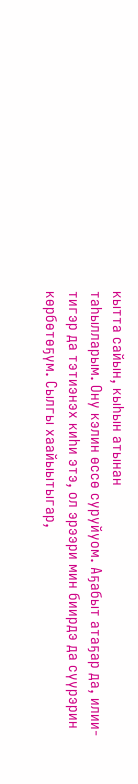кытта сайын, кыһын атынан
таһылларым. Ону кэлин өссө суруйуом. Аҕабыт атаҕар да, илии-
тигэр да тэтиэнэх киһи этэ, ол эрээри мин биирдэ да сүүрэрин
көрбөтөҕүм. Сылгы хаайыытыгар,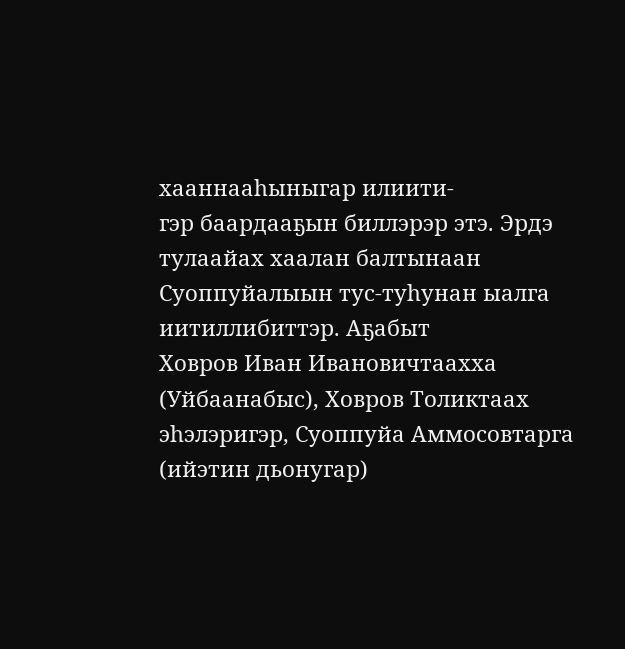хааннааһыныгар илиити-
гэр баардааҕын биллэрэр этэ. Эрдэ тулаайах хаалан балтынаан
Суоппуйалыын тус-туһунан ыалга иитиллибиттэр. Аҕабыт
Ховров Иван Ивановичтаахха (Уйбаанабыс), Ховров Толиктаах
эһэлэригэр, Суоппуйа Аммосовтарга (ийэтин дьонугар)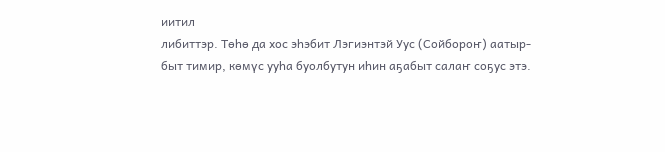иитил
либиттэр. Төһө да хос эһэбит Лэгиэнтэй Уус (Сойбороҥ) аатыр-
быт тимир, көмүс ууһа буолбутун иһин аҕабыт салаҥ соҕус этэ.